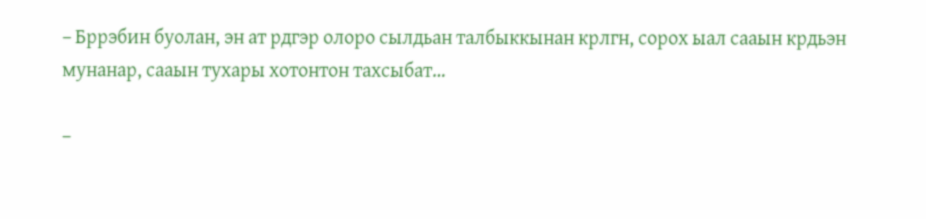– Бррэбин буолан, эн ат рдгэр олоро сылдьан талбыккынан крлгн, сорох ыал сааын крдьэн мунанар, сааын тухары хотонтон тахсыбат…

–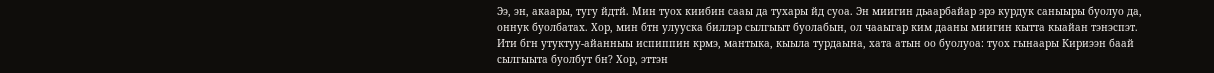Ээ, эн, акаары, тугу йдтй. Мин туох киибин сааы да тухары йд суоа. Эн миигин дьаарбайар эрэ курдук саныыры буолуо да, оннук буолбатах. Хор, мин бтн улууска биллэр сылгыыт буолабын, ол чааыгар ким дааны миигин кытта кыайан тэнэспэт. Ити бгн утуктуу-айанныы испиппин крмэ, мантыка, кыыла турдаына, хата атын оо буолуоа: туох гынаары Кириээн баай сылгыыта буолбут бн? Хор, эттэн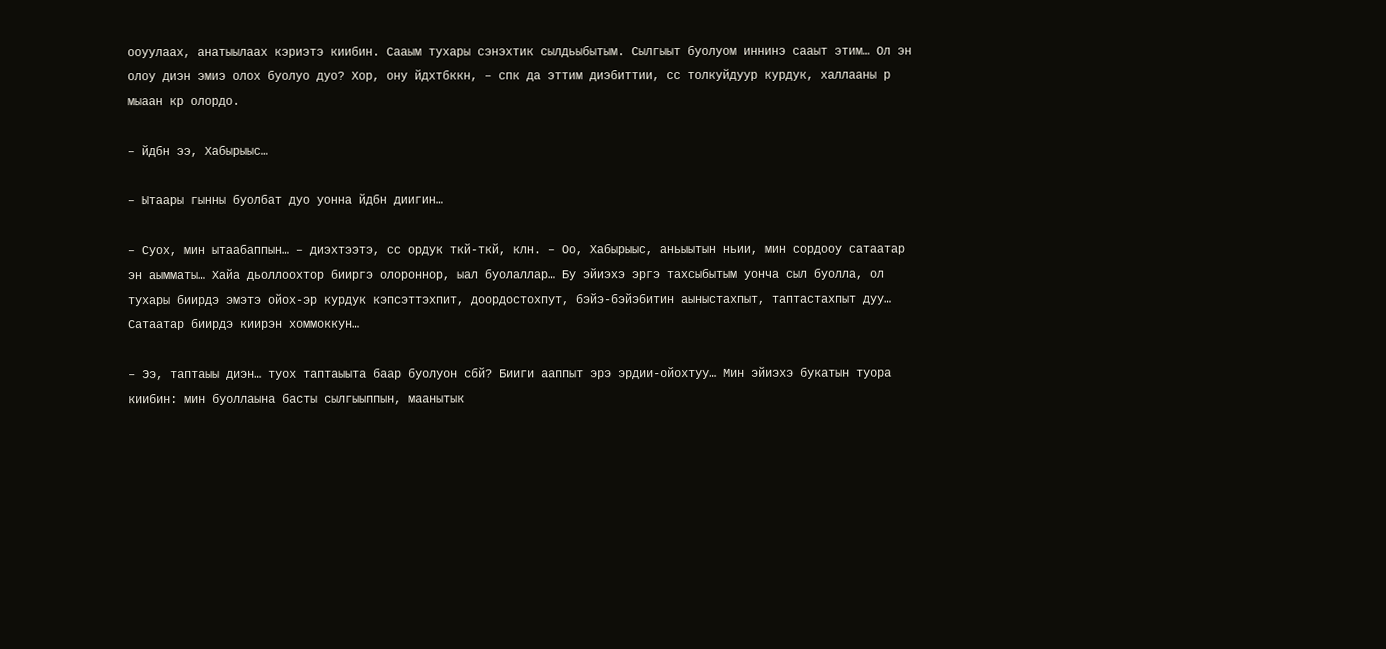ооуулаах, анатыылаах кэриэтэ киибин. Сааым тухары сэнэхтик сылдьыбытым. Сылгыыт буолуом иннинэ сааыт этим… Ол эн олоу диэн эмиэ олох буолуо дуо? Хор, ону йдхтбккн, – спк да эттим диэбиттии, сс толкуйдуур курдук, халлааны р мыаан кр олордо.

– йдбн ээ, Хабырыыс…

– Ытаары гынны буолбат дуо уонна йдбн диигин…

– Суох, мин ытаабаппын… – диэхтээтэ, сс ордук ткй-ткй, клн. – Оо, Хабырыыс, аньыытын ньии, мин сордооу сатаатар эн аымматы… Хайа дьоллоохтор бииргэ олороннор, ыал буолаллар… Бу эйиэхэ эргэ тахсыбытым уонча сыл буолла, ол тухары биирдэ эмэтэ ойох-эр курдук кэпсэттэхпит, доордостохпут, бэйэ-бэйэбитин аыныстахпыт, таптастахпыт дуу… Сатаатар биирдэ киирэн хоммоккун…

– Ээ, таптаыы диэн… туох таптаыыта баар буолуон сбй? Бииги ааппыт эрэ эрдии-ойохтуу… Мин эйиэхэ букатын туора киибин: мин буоллаына басты сылгыыппын, маанытык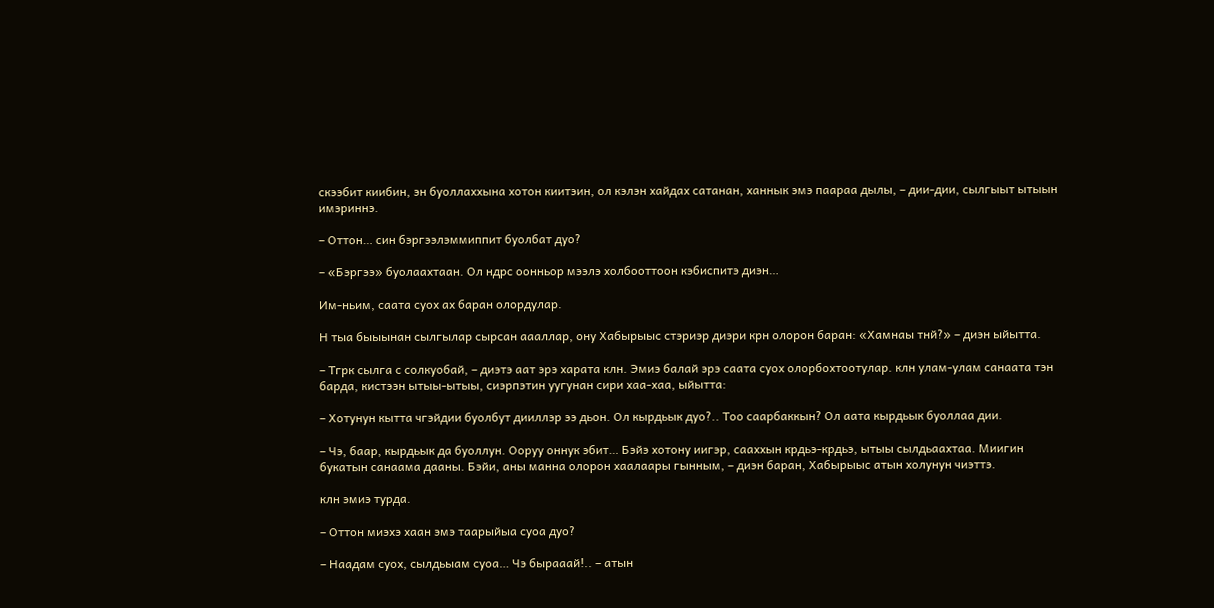скээбит киибин, эн буоллаххына хотон киитэин, ол кэлэн хайдах сатанан, ханнык эмэ паараа дылы, – дии-дии, сылгыыт ытыын имэриннэ.

– Оттон… син бэргээлэммиппит буолбат дуо?

– «Бэргээ» буолаахтаан. Ол ндрс оонньор мээлэ холбооттоон кэбиспитэ диэн…

Им-ньим, саата суох ах баран олордулар.

Н тыа быыынан сылгылар сырсан аааллар, ону Хабырыыс стэриэр диэри крн олорон баран: «Хамнаы тнй?» – диэн ыйытта.

– Тгрк сылга с солкуобай, – диэтэ аат эрэ харата клн. Эмиэ балай эрэ саата суох олорбохтоотулар. клн улам-улам санаата тэн барда, кистээн ытыы-ытыы, сиэрпэтин уугунан сири хаа-хаа, ыйытта:

– Хотунун кытта чгэйдии буолбут дииллэр ээ дьон. Ол кырдьык дуо?.. Тоо саарбаккын? Ол аата кырдьык буоллаа дии.

– Чэ, баар, кырдьык да буоллун. Ооруу оннук эбит… Бэйэ хотону иигэр, сааххын крдьэ-крдьэ, ытыы сылдьаахтаа. Миигин букатын санаама дааны. Бэйи, аны манна олорон хаалаары гынным, – диэн баран, Хабырыыс атын холунун чиэттэ.

клн эмиэ турда.

– Оттон миэхэ хаан эмэ таарыйыа суоа дуо?

– Наадам суох, сылдьыам суоа… Чэ бырааай!.. – атын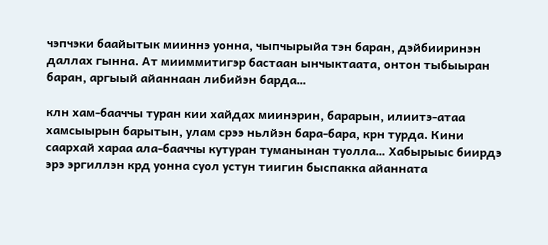чэпчэки баайытык мииннэ уонна, чыпчырыйа тэн баран, дэйбииринэн даллах гынна. Ат мииммитигэр бастаан ынчыктаата, онтон тыбыыран баран, аргыый айаннаан либийэн барда…

клн хам-бааччы туран кии хайдах миинэрин, барарын, илиитэ-атаа хамсыырын барытын, улам срээ ньлйэн бара-бара, крн турда. Кини саархай хараа ала-бааччы кутуран туманынан туолла… Хабырыыс биирдэ эрэ эргиллэн крд уонна суол устун тиигин быспакка айанната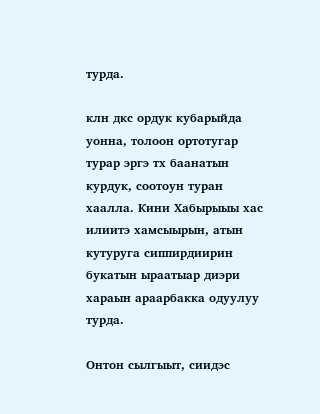турда.

клн дкс ордук кубарыйда уонна, толоон ортотугар турар эргэ тх баанатын курдук, соотоун туран хаалла. Кини Хабырыыы хас илиитэ хамсыырын, атын кутуруга сиппирдиирин букатын ыраатыар диэри хараын араарбакка одуулуу турда.

Онтон сылгыыт, сиидэс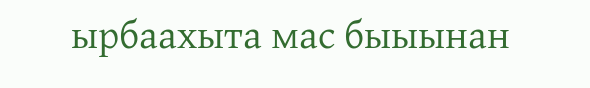ырбаахыта мас быыынан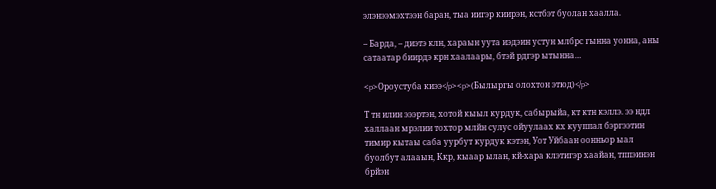элэнээмэхтээн баран, тыа иигэр киирэн, кстбэт буолан хаалла.

– Барда, – диэтэ клн, хараын уута иэдэин устун млбрс гынна уонна, аны сатаатар биирдэ крн хаалаары, бтэй рдгэр ытынна…

<p>Ороустуба киээ</p><p>(Былыргы олохтон этюд)</p>

Т тн илин эээртэн, хотой кыыл курдук, сабырыйа, кт ктн кэллэ. ээ ндл халлаан мрэлии тохтор млйн сулус ойуулаах кх кууппал бэргээтин тимир кытаы саба уурбут курдук кэтэн, Уот Уйбаан оонньор ыал буолбут алааын, Ккр, кыаар ылан, кй-хара клэтигэр хаайан, тппэинэн брйэн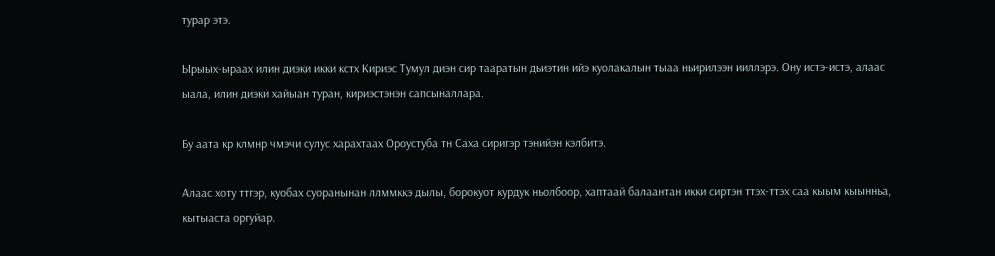турар этэ.

Ырыых-ыраах илин диэки икки кстх Кириэс Тумул диэн сир тааратын дьиэтин ийэ куолакалын тыаа ньирилээн ииллэрэ. Ону истэ-истэ, алаас ыала, илин диэки хайыан туран, кириэстэнэн сапсыналлара.

Бу аата кр клмнр чмэчи сулус харахтаах Ороустуба тн Саха сиригэр тэнийэн кэлбитэ.

Алаас хоту ттгэр, куобах суоранынан ллммккэ дылы, борокуот курдук ньолбоор, хаптаай балаантан икки сиртэн ттэх-ттэх саа кыым кыынньа, кытыаста оргуйар.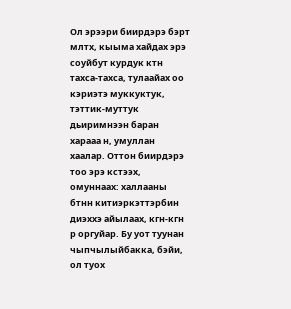Ол эрээри биирдэрэ бэрт млтх, кыыма хайдах эрэ соуйбут курдук ктн тахса-тахса, тулаайах оо кэриэтэ муккуктук, тэттик-муттук дьиримнээн баран харааа н, умуллан хаалар. Оттон биирдэрэ тоо эрэ кстээх, омуннаах: халлааны бтнн китиэркэттэрбин диэххэ айылаах, кгн-кгн р оргуйар. Бу уот туунан чыпчылыйбакка, бэйи, ол туох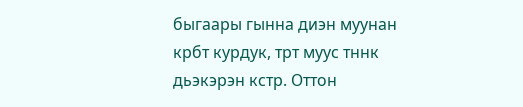быгаары гынна диэн муунан крбт курдук, трт муус тннк дьэкэрэн кстр. Оттон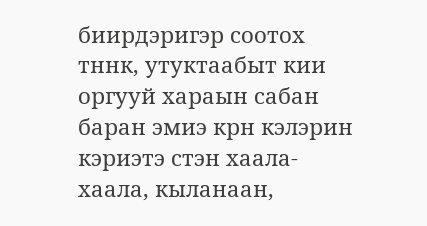биирдэригэр соотох тннк, утуктаабыт кии оргууй хараын сабан баран эмиэ крн кэлэрин кэриэтэ стэн хаала-хаала, кыланаан,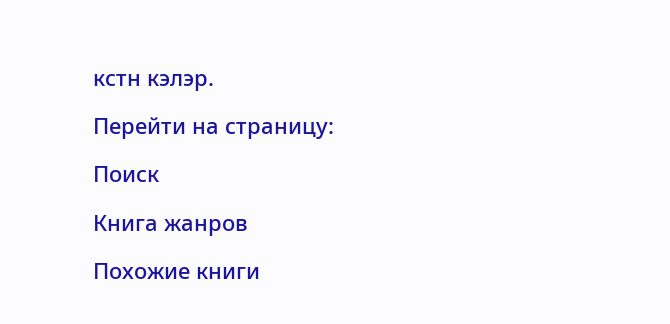кстн кэлэр.

Перейти на страницу:

Поиск

Книга жанров

Похожие книги